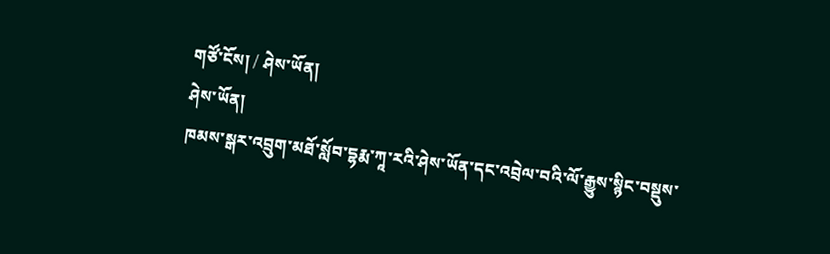གཙོ་ངོས། / ཤེས་ཡོན།
ཤེས་ཡོན།
ཁམས་སྒར་འབྲུག་མཐོ་སློབ་དྷརྨ་ཀཱ་རའི་ཤེས་ཡོན་དང་འབྲེལ་བའི་ལོ་རྒྱུས་སྙིང་བསྡུས་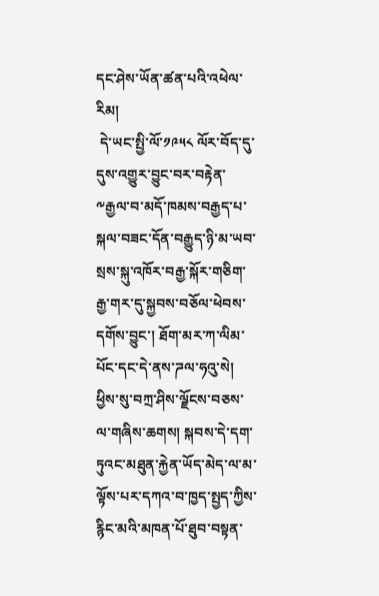དང་ཤེས་ཡོན་ཚན་པའི་འཕེལ་རིམ།
 དེ་ཡང་སྤྱི་ལོ་༡༩༥༨ ལོར་བོད་དུ་དུས་འགྱུར་བྱུང་བར་བརྟེན་༸རྒྱལ་བ་མདོ་ཁམས་བརྒྱད་པ་སྐལ་བཟང་དོན་བརྒྱུད་ཉི་མ་ཡབ་སྲས་སྐུ་འཁོར་བརྒྱ་སྐོར་གཅིག་རྒྱ་གར་དུ་སྐྱབས་བཅོལ་ཕེབས་དགོས་བྱུང་། ཐོག་མར་ཀ་ལིམ་པོང་དང་དེ་ནས་ཌལ་ཧའུ་སེ། ཕྱིས་སུ་བཀྲ་ཤིས་ལྗོངས་བཅས་ལ་གཞིས་ཆགས། སྐབས་དེ་དག་ཏུའང་མཐུན་རྐྱེན་ཡོད་མེད་ལ་མ་ལྟོས་པར་དཀའ་བ་ཁྱད་སྤྱད་ཀྱིས་རྙིང་མའི་མཁན་པོ་ཐུབ་བསྟན་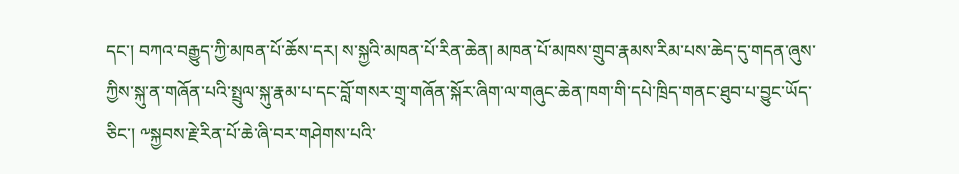དང་། བཀའ་བརྒྱུད་ཀྱི་མཁན་པོ་ཆོས་དར། ས་སྐྱའི་མཁན་པོ་རིན་ཆེན། མཁན་པོ་མཁས་གྲུབ་རྣམས་རིམ་པས་ཆེད་དུ་གདན་ཞུས་ཀྱིས་སྐུ་ན་གཞོན་པའི་སྤྲུལ་སྐུ་རྣམ་པ་དང་བློ་གསར་གྲྭ་གཞོན་སྐོར་ཞིག་ལ་གཞུང་ཆེན་ཁག་གི་དཔེ་ཁྲིད་གནང་ཐུབ་པ་བྱུང་ཡོད་ཅིང་། ༸སྐྱབས་རྗེ་རིན་པོ་ཆེ་ཞི་བར་གཤེགས་པའི་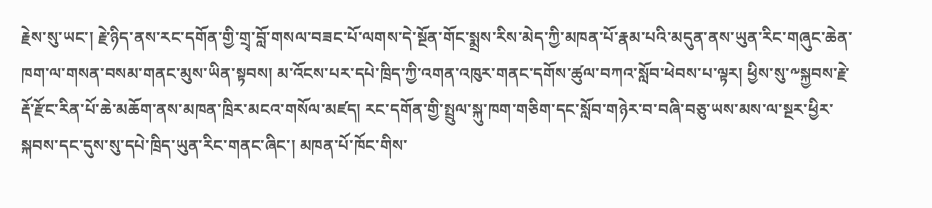རྗེས་སུ་ཡང་། རྗེ་ཉིད་ནས་རང་དགོན་གྱི་གྲྭ་བློ་གསལ་བཟང་པོ་ལགས་དེ་སྔོན་གོང་སྨྲས་རིས་མེད་ཀྱི་མཁན་པོ་རྣམ་པའི་མདུན་ནས་ཡུན་རིང་གཞུང་ཆེན་ཁག་ལ་གསན་བསམ་གནང་མུས་ཡིན་སྟབས། མ་འོངས་པར་དཔེ་ཁྲིད་ཀྱི་འགན་འཁུར་གནང་དགོས་ཚུལ་བཀའ་སློབ་ཕེབས་པ་ལྟར། ཕྱིས་སུ་༸སྐྱབས་རྗེ་རྡོ་རྫོང་རིན་པོ་ཆེ་མཆོག་ནས་མཁན་ཁྲིར་མངའ་གསོལ་མཛད། རང་དགོན་གྱི་སྤྲུལ་སྐུ་ཁག་གཅིག་དང་སློབ་གཉེར་བ་བཞི་བཅུ་ཡས་མས་ལ་སྔར་ཕྱིར་སྐབས་དང་དུས་སུ་དཔེ་ཁྲིད་ཡུན་རིང་གནང་ཞིང་། མཁན་པོ་ཁོང་གིས་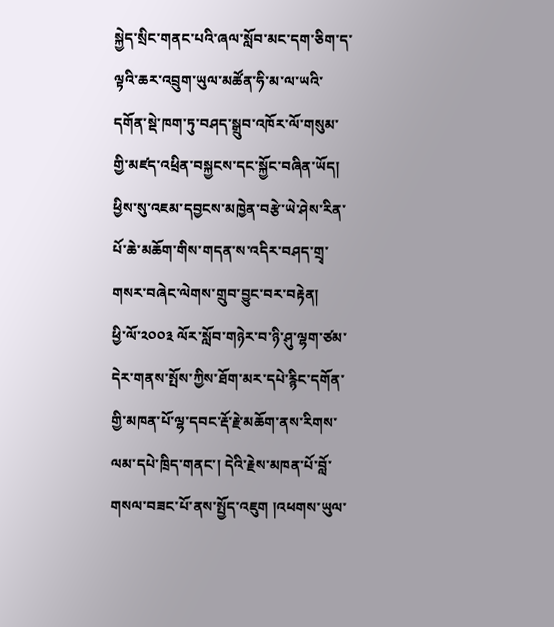སྐྱེད་སྲིང་གནང་པའི་ཞལ་སློབ་མང་དག་ཅིག་ད་ལྟའི་ཆར་འབྲུག་ཡུལ་མཚོན་ཧི་མ་ལ་ཡའི་དགོན་སྡེ་ཁག་ཏུ་བཤད་སྒྲུབ་འཁོར་ལོ་གསུམ་གྱི་མཛད་འཕྲིན་བསྐྱངས་དང་སྐྱོང་བཞིན་ཡོད། ཕྱིས་སུ་འཇམ་དབྱངས་མཁྱེན་བརྩེ་ཡེ་ཤེས་རིན་པོ་ཆེ་མཆོག་གིས་གདན་ས་འདིར་བཤད་གྲྭ་གསར་བཞེང་ལེགས་གྲུབ་བྱུང་བར་བརྟེན།
ཕྱི་ལོ་༢༠༠༣ ལོར་སློབ་གཉེར་བ་ཉི་ཤུ་ལྷག་ཙམ་དེར་གནས་སྤོས་ཀྱིས་ཐོག་མར་དཔེ་རྙིང་དགོན་གྱི་མཁན་པོ་ལྷ་དབང་རྡོ་རྗེ་མཆོག་ནས་རིགས་ལམ་དཔེ་ཁྲིད་གནང་། དེའི་རྗེས་མཁན་པོ་བློ་གསལ་བཟང་པོ་ནས་སྤྱོད་འཇུག །འཕགས་ཡུལ་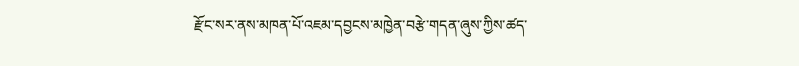རྫོང་སར་ནས་མཁན་པོ་འཇམ་དབྱངས་མཁྱེན་བརྩེ་གདན་ཞུས་ཀྱིས་ཚད་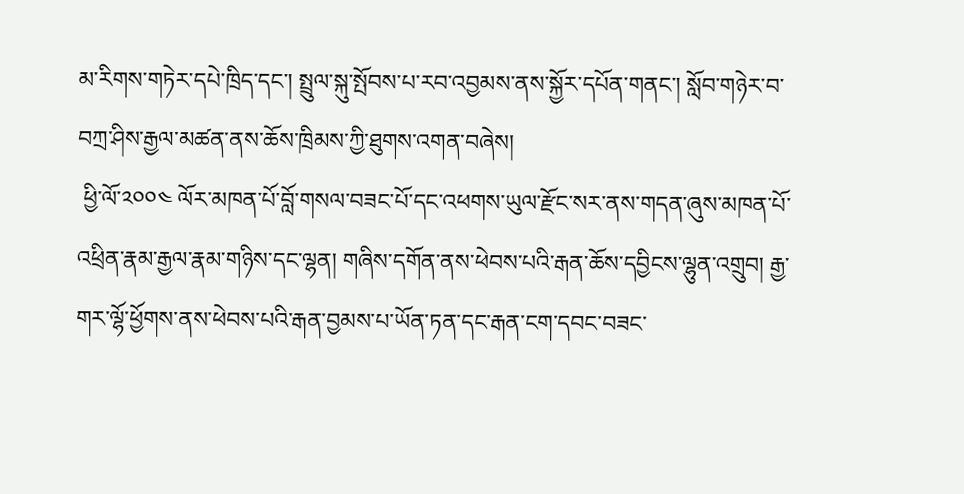མ་རིགས་གཏེར་དཔེ་ཁྲིད་དང་། སྤྲུལ་སྐུ་སྤོབས་པ་རབ་འབྱམས་ནས་སྐྱོར་དཔོན་གནང་། སློབ་གཉེར་བ་བཀྲ་ཤིས་རྒྱལ་མཚན་ནས་ཆོས་ཁྲིམས་ཀྱི་ཐུགས་འགན་བཞེས།
 ཕྱི་ལོ་༢༠༠༤ ལོར་མཁན་པོ་བློ་གསལ་བཟང་པོ་དང་འཕགས་ཡུལ་རྫོང་སར་ནས་གདན་ཞུས་མཁན་པོ་འཕྲིན་རྣམ་རྒྱལ་རྣམ་གཉིས་དང་ལྷན། གཞིས་དགོན་ནས་ཕེབས་པའི་རྒན་ཆོས་དབྱིངས་ལྷུན་འགྲུབ། རྒྱ་གར་ལྷོ་ཕྱོགས་ནས་ཕེབས་པའི་རྒན་བྱམས་པ་ཡོན་ཏན་དང་རྒན་ངག་དབང་བཟང་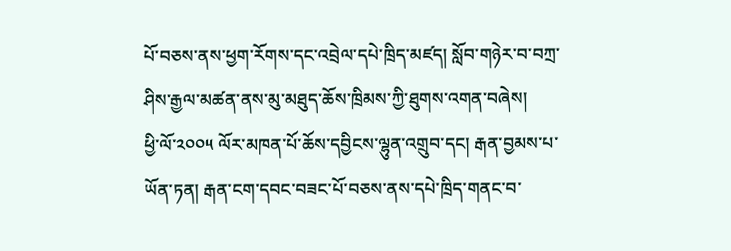པོ་བཅས་ནས་ཕྱག་རོགས་དང་འབྲེལ་དཔེ་ཁྲིད་མཛད། སློབ་གཉེར་བ་བཀྲ་ཤིས་རྒྱལ་མཚན་ནས་མུ་མཐུད་ཆོས་ཁྲིམས་ཀྱི་ཐུགས་འགན་བཞེས།
ཕྱི་ལོ་༢༠༠༥ ལོར་མཁན་པོ་ཆོས་དབྱིངས་ལྷུན་འགྲུབ་དང། རྒན་བྱམས་པ་ཡོན་ཏན། རྒན་ངག་དབང་བཟང་པོ་བཅས་ནས་དཔེ་ཁྲིད་གནང་བ་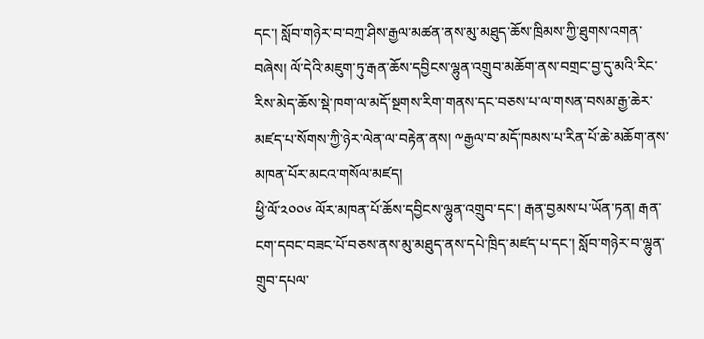དང་། སློབ་གཉེར་བ་བཀྲ་ཤིས་རྒྱལ་མཚན་ནས་མུ་མཐུད་ཆོས་ཁྲིམས་ཀྱི་ཐུགས་འགན་བཞེས། ལོ་དེའི་མཇུག་ཏུ་རྒན་ཆོས་དབྱིངས་ལྷུན་འགྲུབ་མཆོག་ནས་བགྲང་བྱ་དུ་མའི་རིང་རིས་མེད་ཆོས་སྡེ་ཁག་ལ་མདོ་སྔགས་རིག་གནས་དང་བཅས་པ་ལ་གསན་བསམ་རྒྱ་ཆེར་མཛད་པ་སོགས་ཀྱི་ཉེར་ལེན་ལ་བརྟེན་ནས། ༸རྒྱལ་བ་མདོ་ཁམས་པ་རིན་པོ་ཆེ་མཆོག་ནས་མཁན་པོར་མངའ་གསོལ་མཛད།
ཕྱི་ལོ་༢༠༠༦ ལོར་མཁན་པོ་ཆོས་དབྱིངས་ལྷུན་འགྲུབ་དང་། རྒན་བྱམས་པ་ཡོན་ཏན། རྒན་ངག་དབང་བཟང་པོ་བཅས་ནས་མུ་མཐུད་ནས་དཔེ་ཁྲིད་མཛད་པ་དང་། སློབ་གཉེར་བ་ལྷུན་གྲུབ་དཔལ་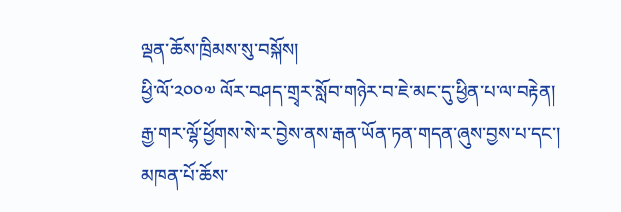ལྡན་ཆོས་ཁྲིམས་སུ་བསྐོས།
ཕྱི་ལོ་༢༠༠༧ ལོར་བཤད་གྲྭར་སློབ་གཉེར་བ་ཇེ་མང་དུ་ཕྱིན་པ་ལ་བརྟེན། རྒྱ་གར་ལྷོ་ཕྱོགས་སེ་ར་བྱེས་ནས་རྒན་ཡོན་ཏན་གདན་ཞུས་བྱས་པ་དང་། མཁན་པོ་ཆོས་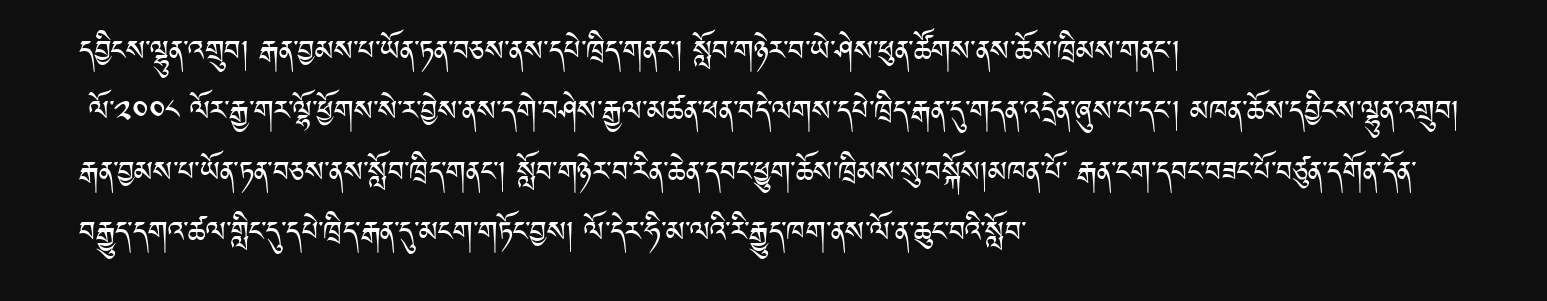དབྱིངས་ལྷུན་འགྲུབ། རྒན་བྱམས་པ་ཡོན་ཏན་བཅས་ནས་དཔེ་ཁྲིད་གནང་། སློབ་གཉེར་བ་ཡེ་ཤེས་ཕུན་ཚོགས་ནས་ཆོས་ཁྲིམས་གནང་།
 ལོ་༢༠༠༨ ལོར་རྒྱ་གར་ལྷོ་ཕྱོགས་སེ་ར་བྱེས་ནས་དགེ་བཤེས་རྒྱལ་མཚན་ཕན་བདེ་ལགས་དཔེ་ཁྲིད་རྒན་དུ་གདན་འདྲེན་ཞུས་པ་དང་། མཁན་ཆོས་དབྱིངས་ལྷུན་འགྲུབ། རྒན་བྱམས་པ་ཡོན་ཏན་བཅས་ནས་སློབ་ཁྲིད་གནང་། སློབ་གཉེར་བ་རིན་ཆེན་དབང་ཕྱུག་ཆོས་ཁྲིམས་སུ་བསྐོས།མཁན་པོ་ རྒན་ངག་དབང་བཟང་པོ་བཙུན་དགོན་དོན་བརྒྱུད་དགའ་ཚལ་གླིང་དུ་དཔེ་ཁྲིད་རྒན་དུ་མངག་གཏོང་བྱས། ལོ་དེར་ཧི་མ་ལའི་རི་རྒྱུད་ཁག་ནས་ལོ་ན་ཆུང་བའི་སློབ་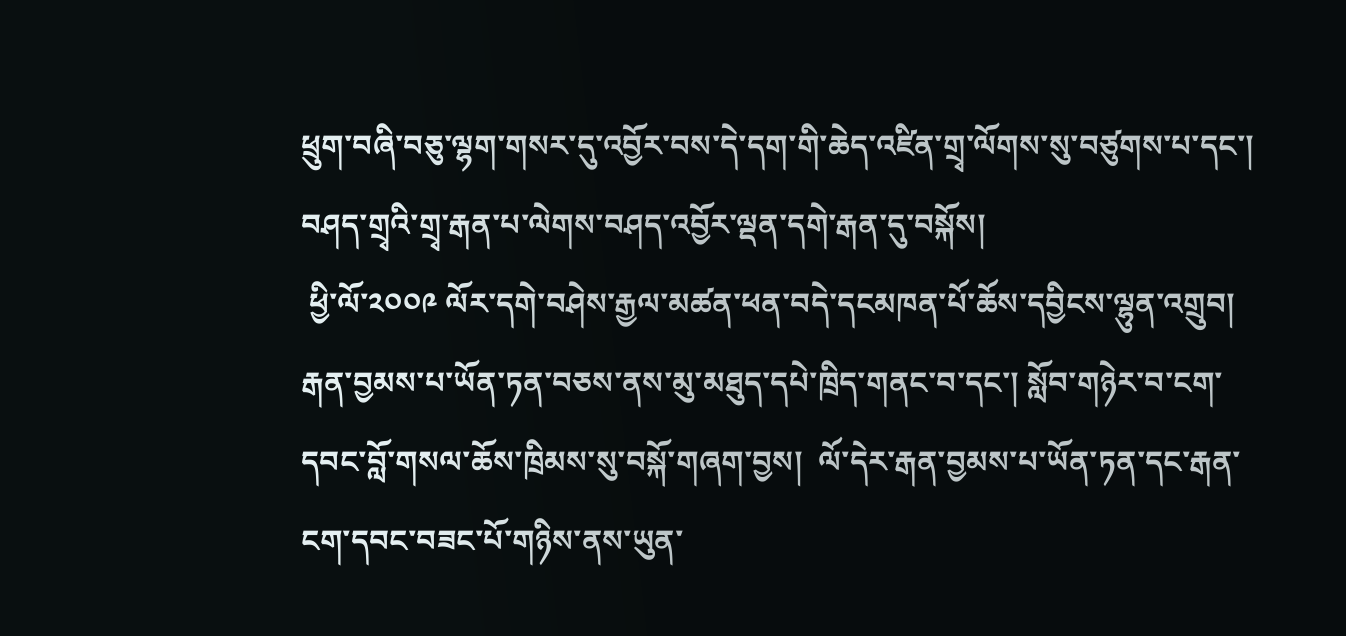ཕྲུག་བཞི་བཅུ་ལྷག་གསར་དུ་འབྱོར་བས་དེ་དག་གི་ཆེད་འཛིན་གྲྭ་ལོགས་སུ་བཙུགས་པ་དང་། བཤད་གྲྭའི་གྲྭ་རྒན་པ་ལེགས་བཤད་འབྱོར་ལྡན་དགེ་རྒན་དུ་བསྐོས།
 ཕྱི་ལོ་༢༠༠༩ ལོར་དགེ་བཤེས་རྒྱལ་མཚན་ཕན་བདེ་དངམཁན་པོ་ཆོས་དབྱིངས་ལྷུན་འགྲུབ། རྒན་བྱམས་པ་ཡོན་ཏན་བཅས་ནས་མུ་མཐུད་དཔེ་ཁྲིད་གནང་བ་དང་། སློབ་གཉེར་བ་ངག་དབང་བློ་གསལ་ཆོས་ཁྲིམས་སུ་བསྐོ་གཞག་བྱས།  ལོ་དེར་རྒན་བྱམས་པ་ཡོན་ཏན་དང་རྒན་ངག་དབང་བཟང་པོ་གཉིས་ནས་ཡུན་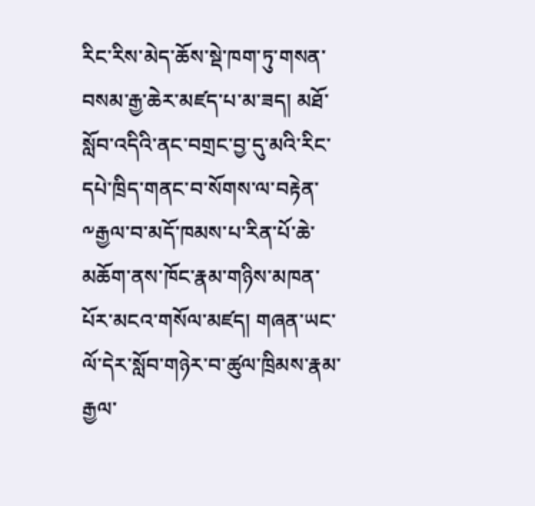རིང་རིས་མེད་ཆོས་སྡེ་ཁག་ཏུ་གསན་བསམ་རྒྱ་ཆེར་མཛད་པ་མ་ཟད། མཐོ་སློབ་འདིའི་ནང་བགྲང་བྱ་དུ་མའི་རིང་དཔེ་ཁྲིད་གནང་བ་སོགས་ལ་བརྟེན་༸རྒྱལ་བ་མདོ་ཁམས་པ་རིན་པོ་ཆེ་མཆོག་ནས་ཁོང་རྣམ་གཉིས་མཁན་པོར་མངའ་གསོལ་མཛད། གཞན་ཡང་ལོ་དེར་སློབ་གཉེར་བ་ཚུལ་ཁྲིམས་རྣམ་རྒྱལ་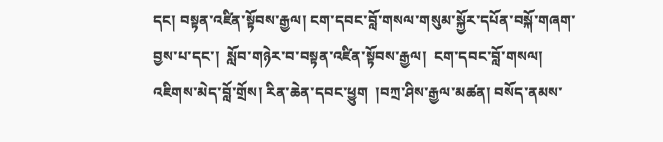དང། བསྟན་འཛིན་སྟོབས་རྒྱལ། ངག་དབང་བློ་གསལ་གསུམ་སྐྱོར་དཔོན་བསྐོ་གཞག་བྱས་པ་དང་།  སློབ་གཉེར་བ་བསྟན་འཛིན་སྟོབས་རྒྱལ།  ངག་དབང་བློ་གསལ། འཇིགས་མེད་བློ་གྲོས། རིན་ཆེན་དབང་ཕྱུག  །བཀྲ་ཤིས་རྒྱལ་མཚན། བསོད་ནམས་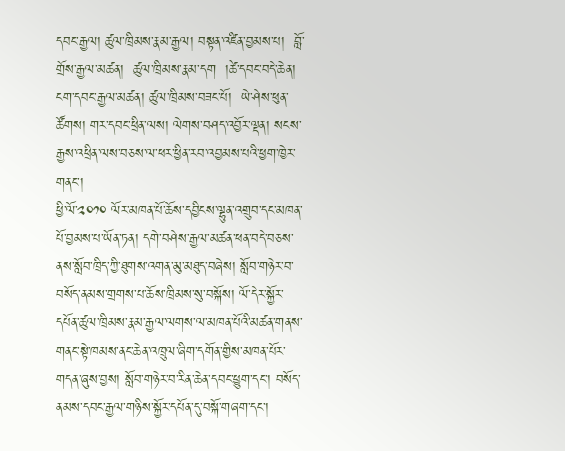དབང་རྒྱལ། ཚུལ་ཁྲིམས་རྣམ་རྒྱལ། བསྟན་འཛིན་བྱམས་པ།  བློ་གྲོས་རྒྱལ་མཚན།  ཚུལ་ཁྲིམས་རྣམ་དག  །ཚེ་དབང་བདེ་ཆེན།   ངག་དབང་རྒྱལ་མཚན། ཚུལ་ཁྲིམས་བཟང་པོ།  ཡེ་ཤེས་ཕུན་ཚོགས། གར་དབང་ཕྲིན་ལས། ལེགས་བཤད་འབྱོར་ལྡན། སངས་རྒྱས་འཕྲིན་ལས་བཅས་ལ་ཕར་ཕྱིན་རབ་འབྱམས་པའི་ཕྱག་ཁྱེར་གནང་།
ཕྱི་ལོ་༢༠༡༠ ལོར་མཁན་པོ་ཆོས་དབྱིངས་ལྷུན་འགྲུབ་དང་མཁན་པོ་བྱམས་པ་ཡོན་ཏན། དགེ་བཤེས་རྒྱལ་མཚན་ཕན་བདེ་བཅས་ནས་སློབ་ཁྲིད་ཀྱི་ཐུགས་འགན་མུ་མཐུད་བཞེས། སློབ་གཉེར་བ་བསོད་ནམས་གྲགས་པ་ཆོས་ཁྲིམས་སུ་བསྐོས། ལོ་དེར་སྐྱོར་དཔོན་ཚུལ་ཁྲིམས་རྣམ་རྒྱལ་ལགས་ལ་མཁན་པོའི་མཚན་གནས་གནང་སྟེ་ཁམས་ནང་ཆེན་འཁྲུལ་ཞིག་དགོན་གྱིས་མཁན་པོར་གདན་ཞུས་བྱས། སློབ་གཉེར་བ་རིན་ཆེན་དབང་ཕྱུག་དང་། བསོད་ནམས་དབང་རྒྱལ་གཉིས་སྐྱོར་དཔོན་དུ་བསྐོ་གཞག་དང་།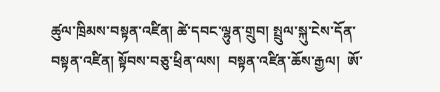ཚུལ་ཁྲིམས་བསྟན་འཛིན། ཚེ་དབང་ལྷུན་གྲུབ། སྤྲུལ་སྐུ་ངེས་དོན་བསྟན་འཛིན། སྟོབས་བཅུ་ཕྲིན་ལས།  བསྟན་འཛིན་ཆོས་རྒྱལ།  ཨོ་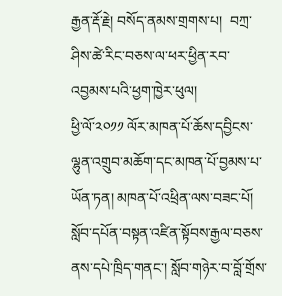རྒྱན་རྡོ་རྗེ། བསོད་ནམས་གྲགས་པ།  བཀྲ་ཤིས་ཚེ་རིང་བཅས་ལ་ཕར་ཕྱིན་རབ་འབྱམས་པའི་ཕྱག་ཁྱེར་ཕུལ།
ཕྱི་ལོ་༢༠༡༡ ལོར་མཁན་པོ་ཆོས་དབྱིངས་ལྷུན་འགྲུབ་མཆོག་དང་མཁན་པོ་བྱམས་པ་ཡོན་ཏན། མཁན་པོ་འཕྲིན་ལས་བཟང་པོ། སློབ་དཔོན་བསྟན་འཛིན་སྟོབས་རྒྱལ་བཅས་ནས་དཔེ་ཁྲིད་གནང་། སློབ་གཉེར་བ་བློ་གྲོས་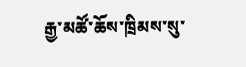རྒྱ་མཚོ་ཆོས་ཁྲིམས་སུ་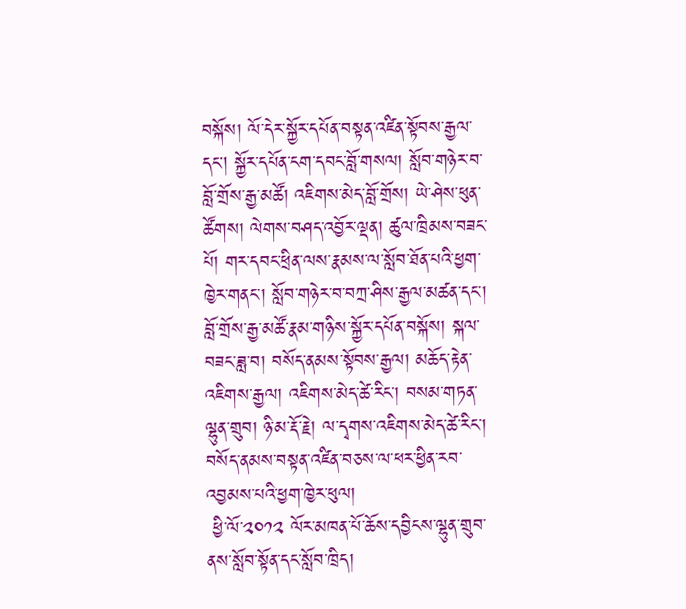བསྐོས། ལོ་དེར་སྐྱོར་དཔོན་བསྟན་འཛིན་སྟོབས་རྒྱལ་དང། སྐྱོར་དཔོན་ངག་དབང་བློ་གསལ། སློབ་གཉེར་བ་བློ་གྲོས་རྒྱ་མཚོ། འཇིགས་མེད་བློ་གྲོས། ཡེ་ཤེས་ཕུན་ཚོགས། ལེགས་བཤད་འབྱོར་ལྡན། ཚུལ་ཁྲིམས་བཟང་པོ། གར་དབང་ཕྲིན་ལས་རྣམས་ལ་སློབ་ཐོན་པའི་ཕྱག་ཁྱེར་གནང་། སློབ་གཉེར་བ་བཀྲ་ཤིས་རྒྱལ་མཚན་དང་། བློ་གྲོས་རྒྱ་མཚོ་རྣམ་གཉིས་སྐྱོར་དཔོན་བསྐོས། སྐལ་བཟང་ཟླ་བ། བསོད་ནམས་སྟོབས་རྒྱལ། མཆོད་རྟེན་འཇིགས་རྒྱལ། འཇིགས་མེད་ཚེ་རིང་། བསམ་གཏན་ལྷུན་གྲུབ། ཉི་མ་རྡོ་རྗེ། ལ་དྭགས་འཇིགས་མེད་ཚེ་རིང་། བསོད་ནམས་བསྟན་འཛིན་བཅས་ལ་ཕར་ཕྱིན་རབ་འབྱམས་པའི་ཕྱག་ཁྱེར་ཕུལ།
 ཕྱི་ལོ་༢༠༡༢ ལོར་མཁན་པོ་ཆོས་དབྱིངས་ལྷུན་གྲུབ་ནས་སློབ་སྟོན་དང་སློབ་ཁྲིད།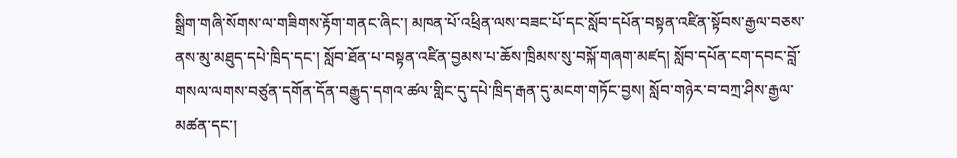སྒྲིག་གཞི་སོགས་ལ་གཟིགས་རྟོག་གནང་ཞིང་། མཁན་པོ་འཕྲིན་ལས་བཟང་པོ་དང་སློབ་དཔོན་བསྟན་འཛིན་སྟོབས་རྒྱལ་བཅས་ནས་མུ་མཐུད་དཔེ་ཁྲིད་དང་། སློབ་ཐོན་པ་བསྟན་འཛིན་བྱམས་པ་ཆོས་ཁྲིམས་སུ་བསྐོ་གཞག་མཛད། སློབ་དཔོན་ངག་དབང་བློ་གསལ་ལགས་བཙུན་དགོན་དོན་བརྒྱུད་དགའ་ཚལ་གླིང་དུ་དཔེ་ཁྲིད་རྒན་དུ་མངག་གཏོང་བྱས། སློབ་གཉེར་བ་བཀྲ་ཤིས་རྒྱལ་མཚན་དང་།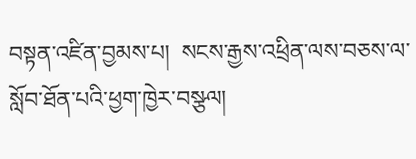བསྟན་འཛིན་བྱམས་པ།  སངས་རྒྱས་འཕྲིན་ལས་བཅས་ལ་སློབ་ཐོན་པའི་ཕྱག་ཁྱེར་བསྩལ།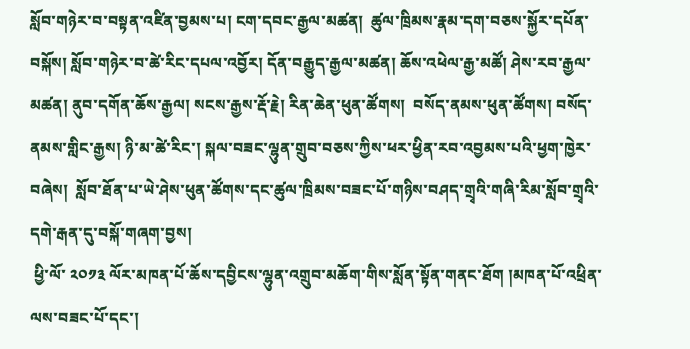སློབ་གཉེར་བ་བསྟན་འཛིན་བྱམས་པ། ངག་དབང་རྒྱལ་མཚན།  ཚུལ་ཁྲིམས་རྣམ་དག་བཅས་སྐྱོར་དཔོན་བསྐོས། སློབ་གཉེར་བ་ཚེ་རིང་དཔལ་འབྱོར། དོན་བརྒྱུད་རྒྱལ་མཚན། ཆོས་འཕེལ་རྒྱ་མཚོ། ཤེས་རབ་རྒྱལ་མཚན། ནུབ་དགོན་ཆོས་རྒྱལ། སངས་རྒྱས་རྡོ་རྗེ། རིན་ཆེན་ཕུན་ཚོགས།  བསོད་ནམས་ཕུན་ཚོགས། བསོད་ནམས་གླིང་རྒྱས། ཉི་མ་ཚེ་རིང་། སྐལ་བཟང་ལྷུན་གྲུབ་བཅས་ཀྱིས་ཕར་ཕྱིན་རབ་འབྱམས་པའི་ཕྱག་ཁྱེར་བཞེས།  སློབ་ཐོན་པ་ཡེ་ཤེས་ཕུན་ཚོགས་དང་ཚུལ་ཁྲིམས་བཟང་པོ་གཉིས་བཤད་གྲྭའི་གཞི་རིམ་སློབ་གྲྭའི་དགེ་རྒན་དུ་བསྐོ་གཞག་བྱས།
 ཕྱི་ལོ་ ༢༠༡༣ ལོར་མཁན་པོ་ཆོས་དབྱིངས་ལྷུན་འགྲུབ་མཆོག་གིས་སློན་སྟོན་གནང་ཐོག །མཁན་པོ་འཕྲིན་ལས་བཟང་པོ་དང་།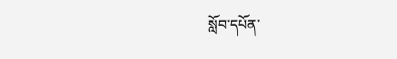སློབ་དཔོན་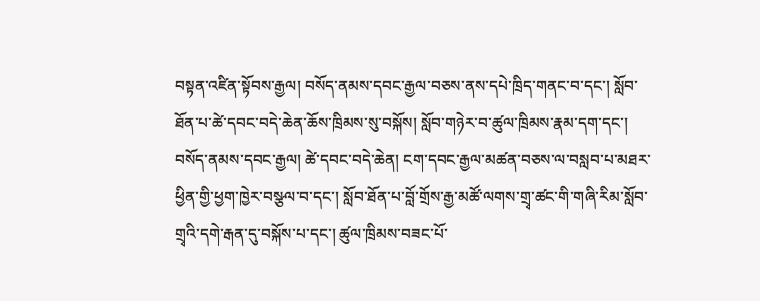བསྟན་འཛིན་སྟོབས་རྒྱལ། བསོད་ནམས་དབང་རྒྱལ་བཅས་ནས་དཔེ་ཁྲིད་གནང་བ་དང་། སློབ་ཐོན་པ་ཚེ་དབང་བདེ་ཆེན་ཆོས་ཁྲིམས་སུ་བསྐོས། སློབ་གཉེར་བ་ཚུལ་ཁྲིམས་རྣམ་དག་དང་། བསོད་ནམས་དབང་རྒྱལ། ཚེ་དབང་བདེ་ཆེན། ངག་དབང་རྒྱལ་མཚན་བཅས་ལ་བསླབ་པ་མཐར་ཕྱིན་གྱི་ཕྱག་ཁྱེར་བསྩལ་བ་དང་། སློབ་ཐོན་པ་བློ་གྲོས་རྒྱ་མཚོ་ལགས་གྲྭ་ཚང་གི་གཞི་རིམ་སློབ་གྲྭའི་དགེ་རྒན་དུ་བསྐོས་པ་དང་། ཚུལ་ཁྲིམས་བཟང་པོ་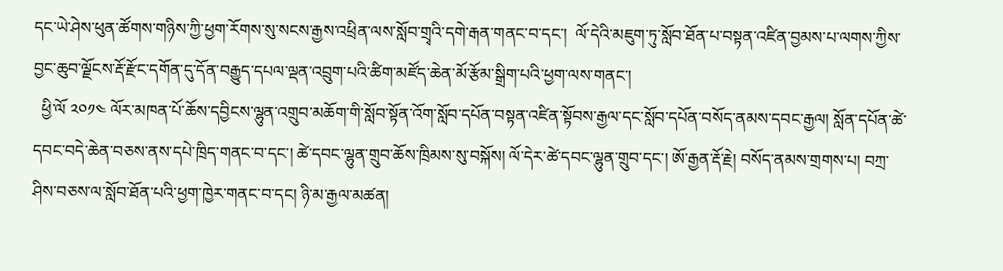དང་ཡེ་ཤེས་ཕུན་ཚོགས་གཉིས་ཀྱི་ཕྱག་རོགས་སུ་སངས་རྒྱས་འཕྲིན་ལས་སློབ་གྲྭའི་དགེ་རྒན་གནང་བ་དང་།  ལོ་དེའི་མཇུག་ཏུ་སློབ་ཐོན་པ་བསྟན་འཛིན་བྱམས་པ་ལགས་ཀྱིས་བྱང་ཆུབ་ལྗོངས་རྡོ་རྫོང་དགོན་དུ་དོན་བརྒྱུད་དཔལ་ལྡན་འབྲུག་པའི་ཚིག་མཛོད་ཆེན་མོ་རྩོམ་སྒྲིག་པའི་ཕྱག་ལས་གནང་།
  ཕྱི་ལོ ༢༠༡༤ ལོར་མཁན་པོ་ཆོས་དབྱིངས་ལྷུན་འགྲུབ་མཆོག་གི་སློབ་སྟོན་འོག་སློབ་དཔོན་བསྟན་འཛིན་སྟོབས་རྒྱལ་དང་སློབ་དཔོན་བསོད་ནམས་དབང་རྒྱལ། སློན་དཔོན་ཚེ་དབང་བདེ་ཆེན་བཅས་ནས་དཔེ་ཁྲིད་གནང་བ་དང་། ཚེ་དབང་ལྷུན་གྲུབ་ཆོས་ཁྲིམས་སུ་བསྐོས། ལོ་དེར་ཚེ་དབང་ལྷུན་གྲུབ་དང་། ཨོ་རྒྱན་རྡོ་རྗེ། བསོད་ནམས་གྲགས་པ། བཀྲ་ཤིས་བཅས་ལ་སློབ་ཐོན་པའི་ཕྱག་ཁྱེར་གནང་བ་དང། ཉི་མ་རྒྱལ་མཚན།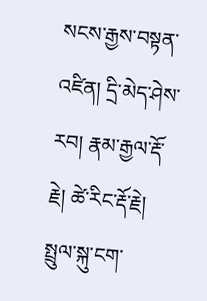སངས་རྒྱས་བསྟན་འཛིན། དྲི་མེད་ཤེས་རབ། རྣམ་རྒྱལ་རྡོ་རྗེ། ཚེ་རིང་རྡོ་རྗེ། སྤྲུལ་སྐུ་ངག་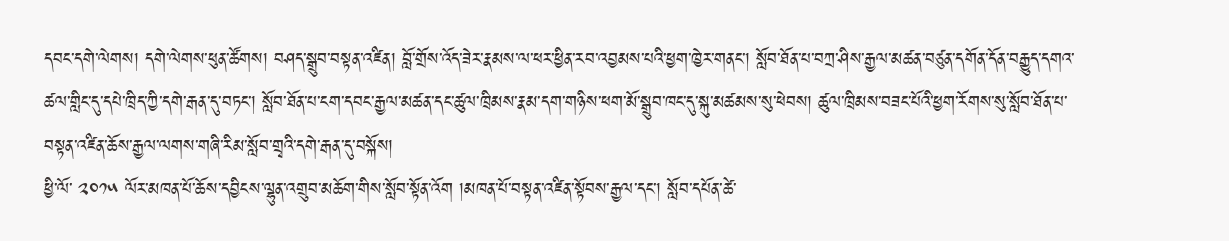དབང་དགེ་ལེགས། དགེ་ལེགས་ཕུན་ཚོགས། བཤད་སྒྲུབ་བསྟན་འཛིན། བློ་གྲོས་འོད་ཟེར་རྣམས་ལ་ཕར་ཕྱིན་རབ་འབྱམས་པའི་ཕྱག་ཁྱེར་གནང་། སློབ་ཐོན་པ་བཀྲ་ཤིས་རྒྱལ་མཚན་བཙུན་དགོན་དོན་བརྒྱུད་དགའ་ཚལ་གླིང་དུ་དཔེ་ཁྲིད་ཀྱི་དགེ་རྒན་དུ་བཏང་། སློབ་ཐོན་པ་ངག་དབང་རྒྱལ་མཚན་དང་ཚུལ་ཁྲིམས་རྣམ་དག་གཉིས་ཕག་མོ་སྒྲུབ་ཁང་དུ་སྐུ་མཚམས་སུ་ཕེབས། ཚུལ་ཁྲིམས་བཟང་པོའི་ཕྱག་རོགས་སུ་སློབ་ཐོན་པ་བསྟན་འཛིན་ཆོས་རྒྱལ་ལགས་གཞི་རིམ་སློབ་གྲྭའི་དགེ་རྒན་དུ་བསྐོས།
ཕྱི་ལོ་ ༢༠༡༥ ལོར་མཁན་པོ་ཆོས་དབྱིངས་ལྷུན་འགྲུབ་མཆོག་གིས་སློབ་སྟོན་འོག །མཁན་པོ་བསྟན་འཛིན་སྟོབས་རྒྱལ་དང་། སློབ་དཔོན་ཚེ་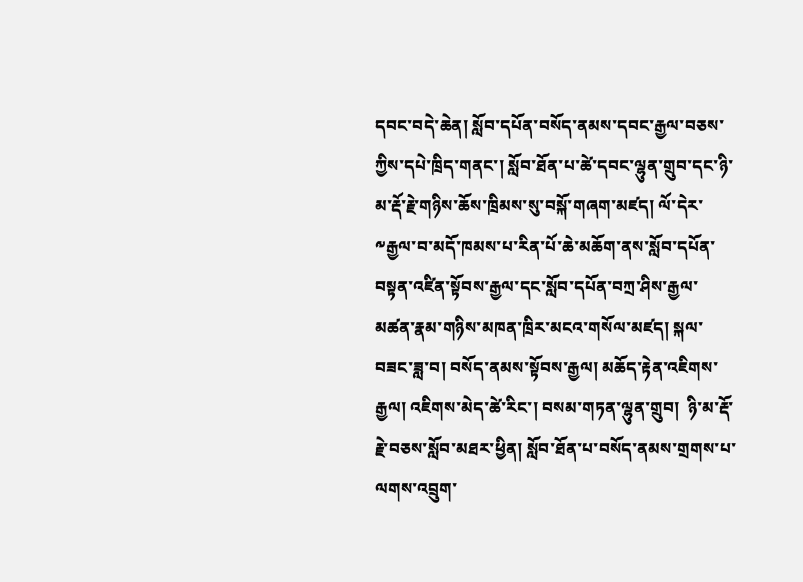དབང་བདེ་ཆེན། སློབ་དཔོན་བསོད་ནམས་དབང་རྒྱལ་བཅས་ཀྱིས་དཔེ་ཁྲིད་གནང་། སློབ་ཐོན་པ་ཚེ་དབང་ལྷུན་གྲུབ་དང་ཉི་མ་རྡོ་རྗེ་གཉིས་ཆོས་ཁྲིམས་སུ་བསྐོ་གཞག་མཛད། ལོ་དེར་༸རྒྱལ་བ་མདོ་ཁམས་པ་རིན་པོ་ཆེ་མཆོག་ནས་སློབ་དཔོན་བསྟན་འཛིན་སྟོབས་རྒྱལ་དང་སློབ་དཔོན་བཀྲ་ཤིས་རྒྱལ་མཚན་རྣམ་གཉིས་མཁན་ཁྲིར་མངའ་གསོལ་མཛད། སྐལ་བཟང་ཟླ་བ། བསོད་ནམས་སྟོབས་རྒྱལ། མཆོད་རྟེན་འཇིགས་རྒྱལ། འཇིགས་མེད་ཚེ་རིང་། བསམ་གཏན་ལྷུན་གྲུབ།  ཉི་མ་རྡོ་རྗེ་བཅས་སློབ་མཐར་ཕྱིན། སློབ་ཐོན་པ་བསོད་ནམས་གྲགས་པ་ལགས་འབྲུག་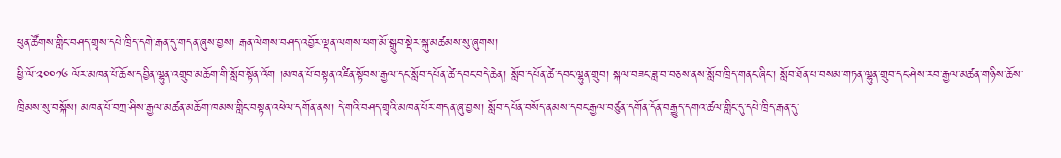ཕུན་ཚོགས་གླིང་བཤད་གྲྭས་དཔེ་ཁྲིད་དགེ་རྒན་དུ་གདན་ཞུས་བྱས། རྒན་ལེགས་བཤད་འབྱོར་ལྡན་ལགས་ཕག་མོ་སྒྲུབ་སྡེར་སྐུ་མཚམས་སུ་ཞུགས།
ཕྱི་ལོ་༢༠༠༡༦ ལོར་མཁན་པོ་ཆོས་དབྱིན་ལྷུན་འགྲུབ་མཆོག་གི་སློབ་སྟོན་འོག །མཁན་པོ་བསྟན་འཛིན་སྟོབས་རྒྱལ་དང་སློབ་དཔོན་ཚེ་དབང་བདེ་ཆེན། སློབ་དཔོན་ཚེ་དབང་ལྷུན་གྲུབ། སྐལ་བཟང་ཟླ་བ་བཅས་ནས་སློབ་ཁྲིད་གནང་ཞིང་། སློབ་ཐོན་པ་བསམ་གཏན་ལྷུན་གྲུབ་དང་ཤེས་རབ་རྒྱལ་མཚན་གཉིས་ཆོས་ཁྲིམས་སུ་བསྐོས། མཁན་པོ་བཀྲ་ཤིས་རྒྱལ་མཚན་མཆོག་ཁམས་གླིང་བསྟན་འཕེལ་དགོན་ནས། དེ་གའི་བཤད་གྲྭའི་མཁན་པོར་གདན་ཞུ་བྱས། སློབ་དཔོན་བསོད་ནམས་དབང་རྒྱལ་བཙུན་དགོན་དོན་བརྒྱུད་དགའ་ཚལ་གླིང་དུ་དཔེ་ཁྲིད་རྒན་དུ་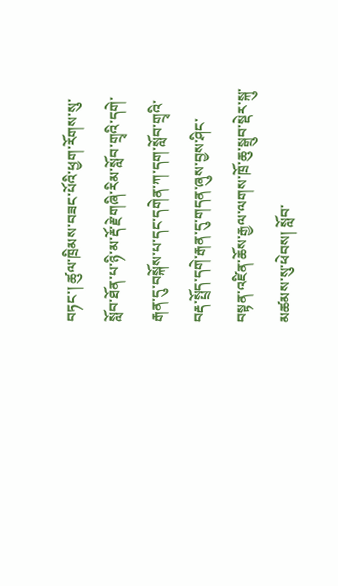བཏང་། ཚུལ་ཁྲིམས་བཟང་པོའི་ཕྱག་རོགས་སུ་སློབ་ཐོན་པ་ཉི་མ་རྡོ་རྗེ་གཞི་རིམ་སློབ་གྲྭའི་དགེ་རྒན་དུ་བསྐོས་པ་དང་དགེན་ཀ་དག་སློབ་གྲྭའི་བརྡ་སྤྲོད་དགེ་རྒན་དུ་གདན་ཞུས་བྱས་ཤིང་བསྟན་འཛིན་ཆོས་རྒྱལ་ལགས་ཁྲོ་ཆུ་སྒྲུབ་སྡེར་སྐུ་མཚམས་སུ་ཕེབས། སློབ་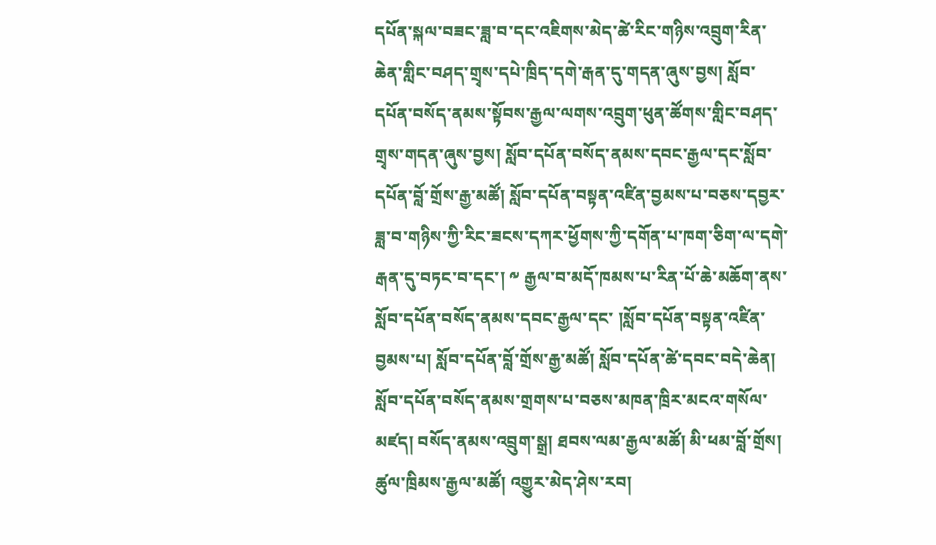དཔོན་སྐལ་བཟང་ཟླ་བ་དང་འཇིགས་མེད་ཚེ་རིང་གཉིས་འབྲུག་རིན་ཆེན་གླིང་བཤད་གྲྭས་དཔེ་ཁྲིད་དགེ་རྒན་དུ་གདན་ཞུས་བྱས། སློབ་དཔོན་བསོད་ནམས་སྟོབས་རྒྱལ་ལགས་འབྲུག་ཕུན་ཚོགས་གླིང་བཤད་གྲྭས་གདན་ཞུས་བྱས། སློབ་དཔོན་བསོད་ནམས་དབང་རྒྱལ་དང་སློབ་དཔོན་བློ་གྲོས་རྒྱ་མཚོ། སློབ་དཔོན་བསྟན་འཛིན་བྱམས་པ་བཅས་དབྱར་ཟླ་བ་གཉིས་ཀྱི་རིང་ཟངས་དཀར་ཕྱོགས་ཀྱི་དགོན་པ་ཁག་ཅིག་ལ་དགེ་རྒན་དུ་བཏང་བ་དང་། ༸ རྒྱལ་བ་མདོ་ཁམས་པ་རིན་པོ་ཆེ་མཆོག་ནས་སློབ་དཔོན་བསོད་ནམས་དབང་རྒྱལ་དང་ །སློབ་དཔོན་བསྟན་འཛིན་བྱམས་པ། སློབ་དཔོན་བློ་གྲོས་རྒྱ་མཚོ། སློབ་དཔོན་ཚེ་དབང་བདེ་ཆེན། སློབ་དཔོན་བསོད་ནམས་གྲགས་པ་བཅས་མཁན་ཁྲིར་མངའ་གསོལ་མཛད། བསོད་ནམས་འབྲུག་སྒྲ། ཐབས་ལམ་རྒྱལ་མཚོ། མི་ཕམ་བློ་གྲོས། ཚུལ་ཁྲིམས་རྒྱལ་མཚོ། འགྱུར་མེད་ཤེས་རབ།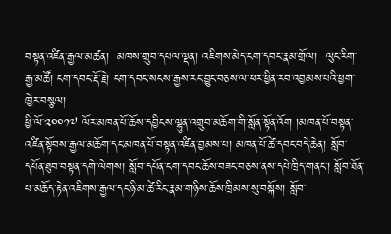བསྟན་འཛིན་རྒྱལ་མཚན།  མཁས་གྲུབ་དཔལ་ལྡན། འཇིགས་མེད་ངག་དབང་རྣམ་གྲོལ།  ལུང་རིག་རྒྱ་མཚོ། ངག་དབང་རྡོ་རྗེ། ངག་དབང་སངས་རྒྱས་རང་བྱུང་བཅས་ལ་ཕར་ཕྱིན་རབ་འབྱམས་པའི་ཕྱག་ཁྱེར་བསྩལ།
ཕྱི་ལོ་༢༠༠༡༧ ལོར་མཁན་པོ་ཆོས་དབྱིངས་ལྷུན་འགྲུབ་མཆོག་གི་སློན་སྟོན་འོག །མཁན་པོ་བསྟན་འཛིན་སྟོབས་རྒྱལ་མཆོག་དང་མཁན་པོ་བསྟན་འཛིན་བྱམས་པ། མཁན་པོ་ཚེ་དབང་བདེ་ཆེན། སློབ་དཔོན་ཐུབ་བསྟན་དགེ་ལེགས། སློབ་དཔོན་ངག་དབང་ཆོས་བཟང་བཅས་ནས་དཔེ་ཁྲིད་གནང་། སློབ་ཐོན་པ་མཆོད་རྟེན་འཇིགས་རྒྱལ་དང་ཉི་མ་ཚེ་རིང་རྣམ་གཉིས་ཆོས་ཁྲིམས་སུ་བསྐོས། སློབ་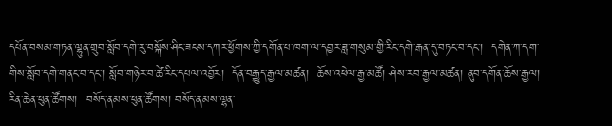དཔོན་བསམ་གཏན་ལྷུན་གྲུབ་སློབ་དགེ་རུ་བསྐོས་ཤིང་ཟངས་དཀར་ཕྱོགས་ཀྱི་དགོན་པ་ཁག་ལ་དབྱར་ཟླ་གསུམ་གྱི་རིང་དགེ་རྒན་དུ་བཏང་བ་དང་།  དགེན་ཀ་དག་གིས་སློབ་དགེ་གནང་བ་དང་། སློབ་གཉེར་བ་ཚེ་རིང་དཔལ་འབྱོར།  དོན་བརྒྱུད་རྒྱལ་མཚན།  ཆོས་འཕེལ་རྒྱ་མཚོ། ཤེས་རབ་རྒྱལ་མཚན། ནུབ་དགོན་ཆོས་རྒྱལ། རིན་ཆེན་ཕུན་ཚོགས།  བསོད་ནམས་ཕུན་ཚོགས། བསོད་ནམས་ལྷན་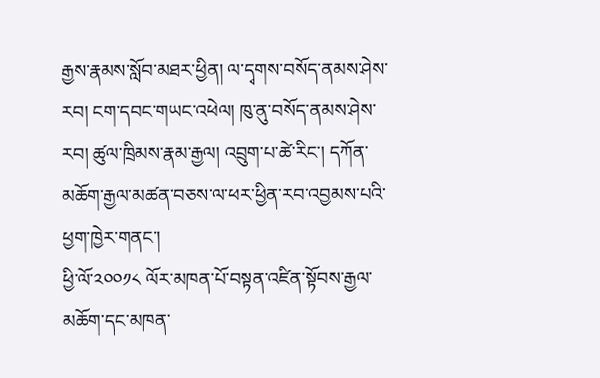རྒྱས་རྣམས་སློབ་མཐར་ཕྱིན། ལ་དྭགས་བསོད་ནམས་ཤེས་རབ། ངག་དབང་གཡང་འཕེལ། ཁུ་ནུ་བསོད་ནམས་ཤེས་རབ། ཚུལ་ཁྲིམས་རྣམ་རྒྱལ། འབྲུག་པ་ཚེ་རིང་། དཀོན་མཆོག་རྒྱལ་མཚན་བཅས་ལ་ཕར་ཕྱིན་རབ་འབྱམས་པའི་ཕྱག་ཁྱེར་གནང་།
ཕྱི་ལོ་༢༠༠༡༨ ལོར་མཁན་པོ་བསྟན་འཛིན་སྟོབས་རྒྱལ་མཆོག་དང་མཁན་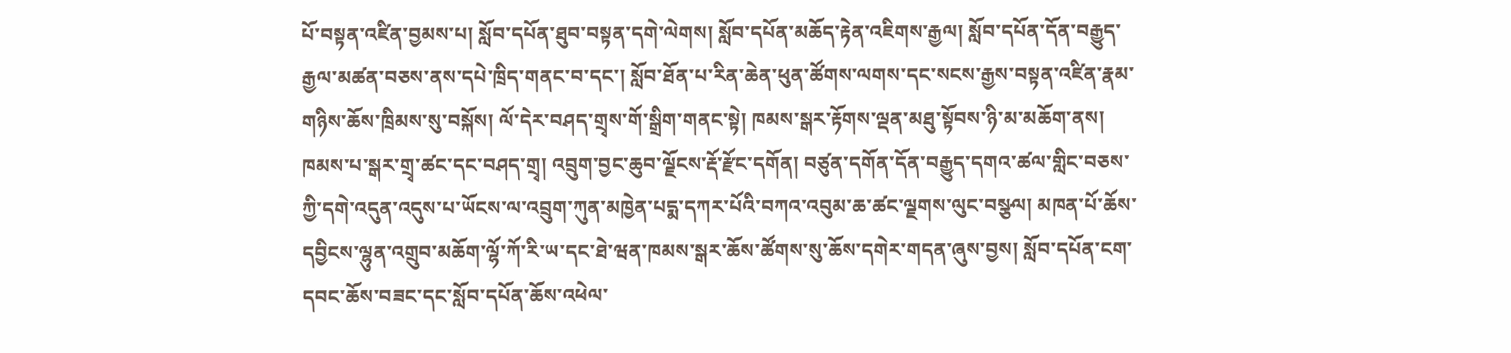པོ་བསྟན་འཛིན་བྱམས་པ། སློབ་དཔོན་ཐུབ་བསྟན་དགེ་ལེགས། སློབ་དཔོན་མཆོད་རྟེན་འཇིགས་རྒྱལ། སློབ་དཔོན་དོན་བརྒྱུད་རྒྱལ་མཚན་བཅས་ནས་དཔེ་ཁྲིད་གནང་བ་དང་། སློབ་ཐོན་པ་རིན་ཆེན་ཕུན་ཚོགས་ལགས་དང་སངས་རྒྱས་བསྟན་འཛིན་རྣམ་གཉིས་ཆོས་ཁྲིམས་སུ་བསྐོས། ལོ་དེར་བཤད་གྲྭས་གོ་སྒྲིག་གནང་སྟེ། ཁམས་སྒར་རྟོགས་ལྡན་མཐུ་སྟོབས་ཉི་མ་མཆོག་ནས། ཁམས་པ་སྒར་གྲྭ་ཚང་དང་བཤད་གྲྭ། འབྲུག་བྱང་ཆུབ་ལྗོངས་རྡོ་རྫོང་དགོན། བཙུན་དགོན་དོན་བརྒྱུད་དགའ་ཚལ་གླིང་བཅས་ཀྱི་དགེ་འདུན་འདུས་པ་ཡོངས་ལ་འབྲུག་ཀུན་མཁྱེན་པདྨ་དཀར་པོའི་བཀའ་འབུམ་ཆ་ཚང་ལྗགས་ལུང་བསྩལ། མཁན་པོ་ཆོས་དབྱིངས་ལྷུན་འགྲུབ་མཆོག་ལྷོ་ཀོ་རི་ཡ་དང་ཐེ་ཝན་ཁམས་སྒར་ཆོས་ཚོགས་སུ་ཆོས་དགེར་གདན་ཞུས་བྱས། སློབ་དཔོན་ངག་དབང་ཆོས་བཟང་དང་སློབ་དཔོན་ཆོས་འཕེལ་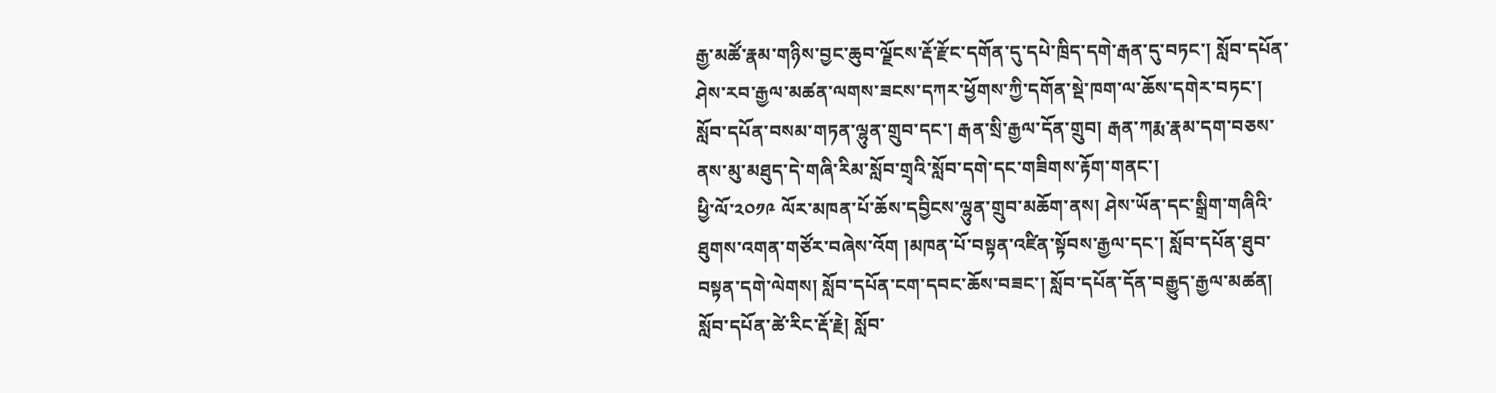རྒྱ་མཚོ་རྣམ་གཉིས་བྱང་ཆུབ་ལྗོངས་རྡོ་རྫོང་དགོན་དུ་དཔེ་ཁྲིད་དགེ་རྒན་དུ་བཏང་། སློབ་དཔོན་ཤེས་རབ་རྒྱལ་མཚན་ལགས་ཟངས་དཀར་ཕྱོགས་ཀྱི་དགོན་སྡེ་ཁག་ལ་ཆོས་དགེར་བཏང་།  སློབ་དཔོན་བསམ་གཏན་ལྷུན་གྲུབ་དང་། རྒན་སྲི་རྒྱལ་དོན་གྲུབ། རྒན་ཀརྨ་རྣམ་དག་བཅས་ནས་མུ་མཐུད་དེ་གཞི་རིམ་སློབ་གྲྭའི་སློབ་དགེ་དང་གཟིགས་རྟོག་གནང་།
ཕྱི་ལོ་༢༠༡༩ ལོར་མཁན་པོ་ཆོས་དབྱིངས་ལྷུན་གྲུབ་མཆོག་ནས། ཤེས་ཡོན་དང་སྒྲིག་གཞིའི་ཐུགས་འགན་གཙོར་བཞེས་འོག །མཁན་པོ་བསྟན་འཛིན་སྟོབས་རྒྱལ་དང་། སློབ་དཔོན་ཐུབ་བསྟན་དགེ་ལེགས། སློབ་དཔོན་ངག་དབང་ཆོས་བཟང་། སློབ་དཔོན་དོན་བརྒྱུད་རྒྱལ་མཚན། སློབ་དཔོན་ཚེ་རིང་རྡོ་རྗེ། སློབ་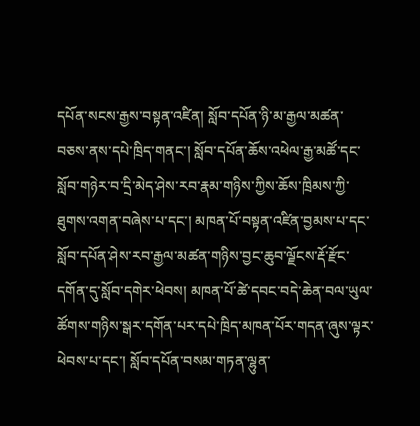དཔོན་སངས་རྒྱས་བསྟན་འཛིན། སློབ་དཔོན་ཉི་མ་རྒྱལ་མཚན་བཅས་ནས་དཔེ་ཁྲིད་གནང་། སློབ་དཔོན་ཆོས་འཕེལ་རྒྱ་མཚོ་དང་སློབ་གཉེར་བ་དྲི་མེད་ཤེས་རབ་རྣམ་གཉིས་ཀྱིས་ཆོས་ཁྲིམས་ཀྱི་ཐུགས་འགན་བཞེས་པ་དང་། མཁན་པོ་བསྟན་འཛིན་བྱམས་པ་དང་སློབ་དཔོན་ཤེས་རབ་རྒྱལ་མཚན་གཉིས་བྱང་ཆུབ་ལྗོངས་རྡོ་རྫོང་དགོན་དུ་སློབ་དགེར་ཕེབས། མཁན་པོ་ཚེ་དབང་བདེ་ཆེན་བལ་ཡུལ་ཚོགས་གཉིས་སྒར་དགོན་པར་དཔེ་ཁྲིད་མཁན་པོར་གདན་ཞུས་ལྟར་ཕེབས་པ་དང་། སློབ་དཔོན་བསམ་གཏན་ལྷུན་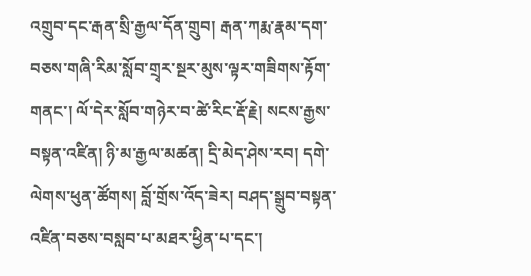འགྲུབ་དང་རྒན་སྲི་རྒྱལ་དོན་གྲུབ། རྒན་ཀརྨ་རྣམ་དག་བཅས་གཞི་རིམ་སློབ་གྲྭར་སྔར་མུས་ལྟར་གཟིགས་རྟོག་གནང་། ལོ་དེར་སློབ་གཉེར་བ་ཚེ་རིང་རྡོ་རྗེ། སངས་རྒྱས་བསྟན་འཛིན། ཉི་མ་རྒྱལ་མཚན། དྲི་མེད་ཤེས་རབ། དགེ་ལེགས་ཕུན་ཚོགས། བློ་གྲོས་འོད་ཟེར། བཤད་སྒྲུབ་བསྟན་འཛིན་བཅས་བསླབ་པ་མཐར་ཕྱིན་པ་དང་།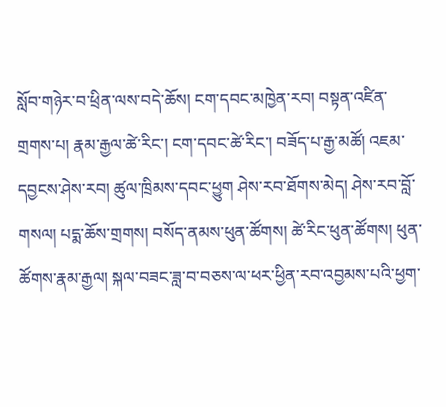སློབ་གཉེར་བ་ཕྲིན་ལས་བདེ་ཆོས། ངག་དབང་མཁྱེན་རབ། བསྟན་འཛིན་གྲགས་པ། རྣམ་རྒྱལ་ཚེ་རིང་། ངག་དབང་ཚེ་རིང་། བཟོད་པ་རྒྱ་མཚོ། འཇམ་དབྱངས་ཤེས་རབ། ཚུལ་ཁྲིམས་དབང་ཕྱུག ཤེས་རབ་ཐོགས་མེད། ཤེས་རབ་བློ་གསལ། པདྨ་ཆོས་གྲགས། བསོད་ནམས་ཕུན་ཚོགས། ཚེ་རིང་ཕུན་ཚོགས། ཕུན་ཚོགས་རྣམ་རྒྱལ། སྐལ་བཟང་ཟླ་བ་བཅས་ལ་ཕར་ཕྱིན་རབ་འབྱམས་པའི་ཕྱག་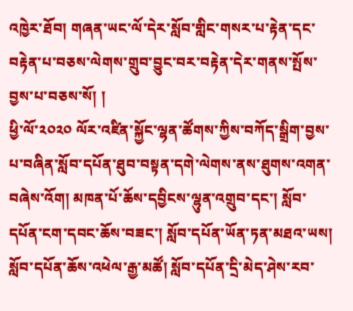འཁྱེར་ཐོབ། གཞན་ཡང་ལོ་དེར་སློབ་གླིང་གསར་པ་རྟེན་དང་བརྟེན་པ་བཅས་ལེགས་གྲུབ་བྱུང་བར་བརྟེན་དེར་གནས་སྤོས་བྱས་པ་བཅས་སོ། །
ཕྱི་ལོ་༢༠༢༠ ལོར་འཛིན་སྐྱོང་ལྷན་ཚོགས་ཀྱིས་བཀོད་སྒྲིག་བྱས་པ་བཞིན་སློབ་དཔོན་ཐུབ་བསྟན་དགེ་ལེགས་ནས་ཐུགས་འགན་བཞེས་འོག། མཁན་པོ་ཆོས་དབྱིངས་ལྷུན་འགྲུབ་དང་། སློབ་དཔོན་ངག་དབང་ཆོས་བཟང་། སློབ་དཔོན་ཡོན་ཏན་མཐའ་ཡས། སློབ་དཔོན་ཆོས་འཕེལ་རྒྱ་མཚོ། སློབ་དཔོན་དྲི་མེད་ཤེས་རབ་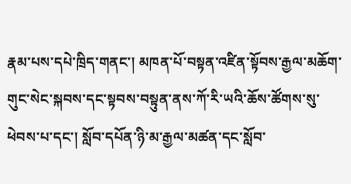རྣམ་པས་དཔེ་ཁྲིད་གནང་། མཁན་པོ་བསྟན་འཛིན་སྟོབས་རྒྱལ་མཆོག་གུང་སེང་སྐབས་དང་སྟབས་བསྟུན་ནས་ཀོ་རི་ཡའི་ཆོས་ཚོགས་སུ་ཕེབས་པ་དང་། སློབ་དཔོན་ཉི་མ་རྒྱལ་མཚན་དང་སློབ་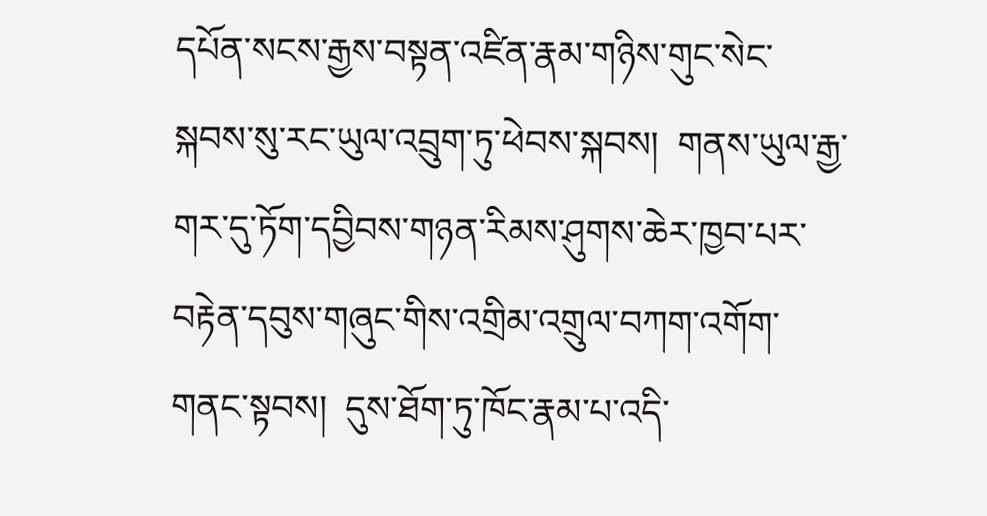དཔོན་སངས་རྒྱས་བསྟན་འཛིན་རྣམ་གཉིས་གུང་སེང་སྐབས་སུ་རང་ཡུལ་འབྲུག་ཏུ་ཕེབས་སྐབས།  གནས་ཡུལ་རྒྱ་གར་དུ་ཏོག་དབྱིབས་གཉན་རིམས་ཤུགས་ཆེར་ཁྱབ་པར་བརྟེན་དབུས་གཞུང་གིས་འགྲིམ་འགྲུལ་བཀག་འགོག་གནང་སྟབས།  དུས་ཐོག་ཏུ་ཁོང་རྣམ་པ་འདི་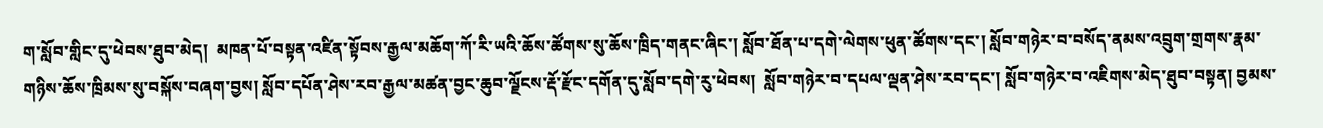ག་སློབ་གླིང་དུ་ཕེབས་ཐུབ་མེད།  མཁན་པོ་བསྟན་འཛིན་སྟོབས་རྒྱལ་མཆོག་ཀོ་རི་ཡའི་ཆོས་ཚོགས་སུ་ཆོས་ཁྲིད་གནང་ཞིང་། སློབ་ཐོན་པ་དགེ་ལེགས་ཕུན་ཚོགས་དང་། སློབ་གཉེར་བ་བསོད་ནམས་འབྲུག་གྲགས་རྣམ་གཉིས་ཆོས་ཁྲིམས་སུ་བསྐོས་བཞག་བྱས། སློབ་དཔོན་ཤེས་རབ་རྒྱལ་མཚན་བྱང་ཆུབ་ལྗོངས་རྡོ་རྫོང་དགོན་དུ་སློབ་དགེ་རུ་ཕེབས།  སློབ་གཉེར་བ་དཔལ་ལྡན་ཤེས་རབ་དང་། སློབ་གཉེར་བ་འཇིགས་མེད་ཐུབ་བསྟན། བྱམས་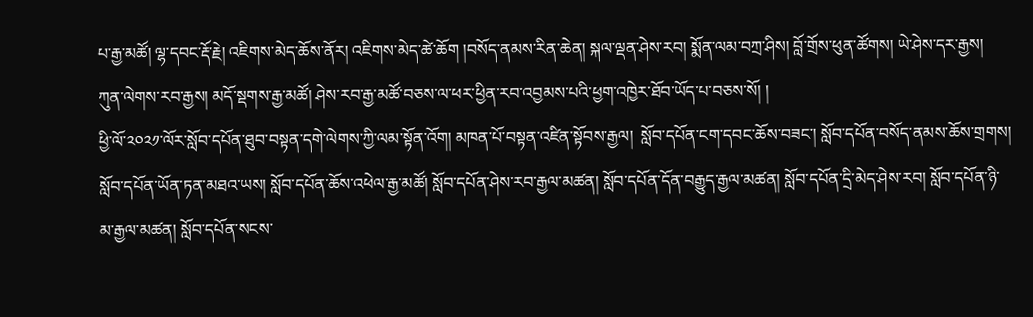པ་རྒྱ་མཚོ། ལྷ་དབང་རྡོ་རྗེ། འཇིགས་མེད་ཆོས་ནོར། འཇིགས་མེད་ཚེ་ཆོག །བསོད་ནམས་རིན་ཆེན། སྐལ་ལྡན་ཤེས་རབ། སྨོན་ལམ་བཀྲ་ཤིས། བློ་གྲོས་ཕུན་ཚོགས། ཡེ་ཤེས་དར་རྒྱས། ཀུན་ལེགས་རབ་རྒྱས། མདོ་སྡགས་རྒྱ་མཚོ། ཤེས་རབ་རྒྱ་མཚོ་བཅས་ལ་ཕར་ཕྱིན་རབ་འབྱམས་པའི་ཕྱག་འཁྱེར་ཐོབ་ཡོད་པ་བཅས་སོ། །
ཕྱི་ལོ་༢༠༢༡་ལོར་སློབ་དཔོན་ཐུབ་བསྟན་དགེ་ལེགས་ཀྱི་ལམ་སྟོན་འོག། མཁན་པོ་བསྟན་འཛིན་སྟོབས་རྒྱལ།  སློབ་དཔོན་ངག་དབང་ཆོས་བཟང་། སློབ་དཔོན་བསོད་ནམས་ཆོས་གྲགས། སློབ་དཔོན་ཡོན་ཏན་མཐའ་ཡས། སློབ་དཔོན་ཆོས་འཕེལ་རྒྱ་མཚོ། སློབ་དཔོན་ཤེས་རབ་རྒྱལ་མཚན། སློབ་དཔོན་དོན་བརྒྱུད་རྒྱལ་མཚན། སློབ་དཔོན་དྲི་མེད་ཤེས་རབ། སློབ་དཔོན་ཉི་མ་རྒྱལ་མཚན། སློབ་དཔོན་སངས་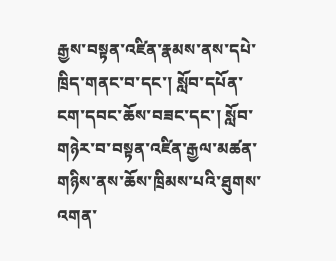རྒྱས་བསྟན་འཛིན་རྣམས་ནས་དཔེ་ཁྲིད་གནང་བ་དང་། སློབ་དཔོན་ངག་དབང་ཆོས་བཟང་དང་། སློབ་གཉེར་བ་བསྟན་འཛིན་རྒྱལ་མཚན་གཉིས་ནས་ཆོས་ཁྲིམས་པའི་ཐུགས་འགན་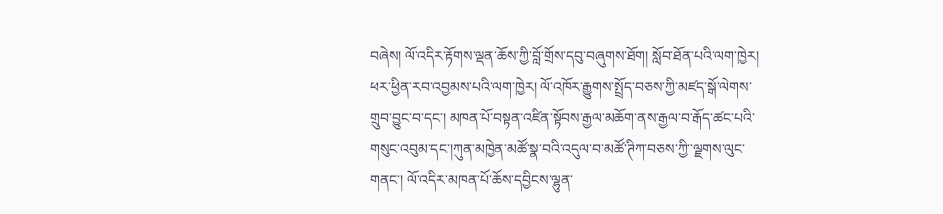བཞེས། ལོ་འདིར་རྟོགས་ལྡན་ཆོས་ཀྱི་བློ་གྲོས་དབུ་བཞུགས་ཐོག། སློབ་ཐོན་པའི་ལག་ཁྱེར། ཕར་ཕྱིན་རབ་འབྱམས་པའི་ལག་ཁྱེར། ལོ་འཁོར་རྒྱུགས་སྤྲོད་བཅས་ཀྱི་མཛད་སྒོ་ལེགས་གྲུབ་བྱུང་བ་དང་། མཁན་པོ་བསྟན་འཛིན་སྟོབས་རྒྱལ་མཆོག་ནས་རྒྱལ་བ་རྒོད་ཚང་པའི་གསུང་འབུམ་དང་།ཀུན་མཁྱེན་མཚོ་སྣ་བའི་འདུལ་བ་མཚོ་ཊིཀ་བཅས་ཀྱི་་ལྗགས་ལུང་གནང་། ལོ་འདིར་མཁན་པོ་ཆོས་དབྱིངས་ལྷུན་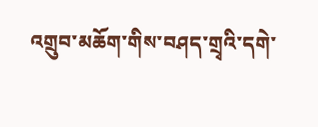འགྲུབ་མཆོག་གིས་བཤད་གྲྭའི་དགེ་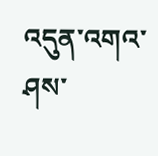འདུན་འགའ་ཤས་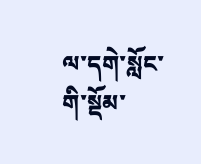ལ་དགེ་སློང་གི་སྡོམ་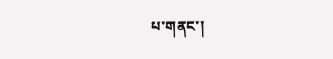པ་གནང་།